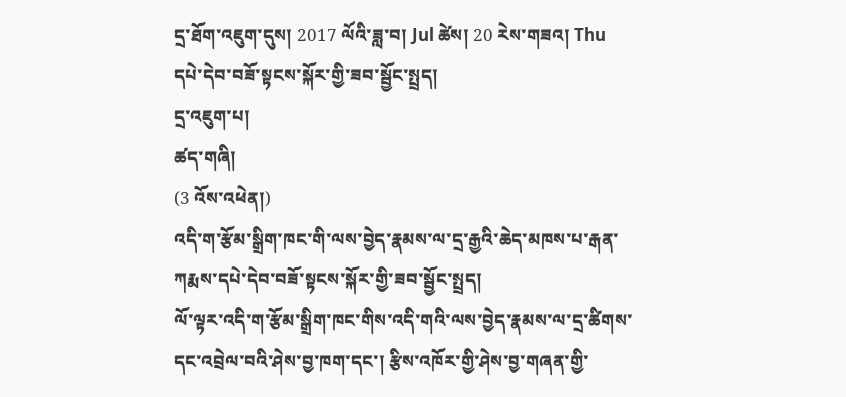དྲ་ཐོག་འཇུག་དུས། 2017 ལོའི་ཟླ་བ། Jul ཚེས། 20 རེས་གཟའ། Thu
དཔེ་དེབ་བཟོ་སྟངས་སྐོར་གྱི་ཟབ་སྦྱོང་སྤྲད།
དྲ་འཇུག་པ།
ཚད་གཞི།
(3 འོས་འཕེན།)
འདི་ག་རྩོམ་སྒྲིག་ཁང་གི་ལས་བྱེད་རྣམས་ལ་དྲ་རྒྱའི་ཆེད་མཁས་པ་རྒན་ཀརྨས་དཔེ་དེབ་བཟོ་སྟངས་སྐོར་གྱི་ཟབ་སྦྱོང་སྤྲད།
ལོ་ལྟར་འདི་ག་རྩོམ་སྒྲིག་ཁང་གིས་འདི་གའི་ལས་བྱེད་རྣམས་ལ་དྲ་ཚིགས་དང་འབྲེལ་བའི་ཤེས་བྱ་ཁག་དང་། རྩིས་འཁོར་གྱི་ཤེས་བྱ་གཞན་གྱི་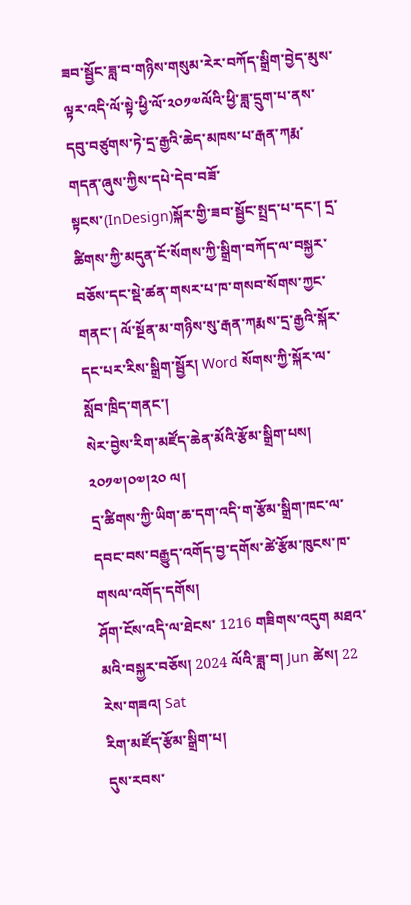ཟབ་སྦྱོང་ཟླ་བ་གཉིས་གསུམ་རེར་བཀོད་སྒྲིག་བྱེད་མུས་ལྟར་འདི་ལོ་སྟེ་ཕྱི་ལོ་༢༠༡༧ལོའི་ཕྱི་ཟླ་དྲུག་པ་ནས་དབུ་བཙུགས་ཏེ་དྲ་རྒྱའི་ཆེད་མཁས་པ་རྒན་ཀརྨ་གདན་ཞུས་ཀྱིས་དཔེ་དེབ་བཟོ་སྟངས་(InDesign)སྐོར་གྱི་ཟབ་སྦྱོང་སྤྲད་པ་དང་། དྲ་ཚིགས་ཀྱི་མདུན་ངོ་སོགས་ཀྱི་སྒྲིག་བཀོད་ལ་བསྐྱར་བཅོས་དང་སྡེ་ཚན་གསར་པ་ཁ་གསབ་སོགས་ཀྱང་གནང་། ལོ་སྔོན་མ་གཉིས་སུ་རྒན་ཀརྨས་དྲ་རྒྱའི་སྐོར་དང་པར་རིས་སྒྲིག་སྦྱོར། Word སོགས་ཀྱི་སྐོར་ལ་སློབ་ཁྲིད་གནང་།
སེར་བྱེས་རིག་མཛོད་ཆེན་མོའི་རྩོམ་སྒྲིག་པས། ༢༠༡༧།༠༧།༢༠ ལ།
དྲ་ཚིགས་ཀྱི་ཡིག་ཆ་དག་འདི་ག་རྩོམ་སྒྲིག་ཁང་ལ་དབང་བས་བརྒྱུད་འགོད་བྱ་དགོས་ཚེ་རྩོམ་ཁུངས་ཁ་གསལ་འགོད་དགོས།
ཤོག་ངོས་འདི་ལ་ཐེངས་ 1216 གཟིགས་འདུག མཐའ་མའི་བསྐྱར་བཅོས། 2024 ལོའི་ཟླ་བ། Jun ཚེས། 22 རེས་གཟའ། Sat
རིག་མཛོད་རྩོམ་སྒྲིག་པ།
དུས་རབས་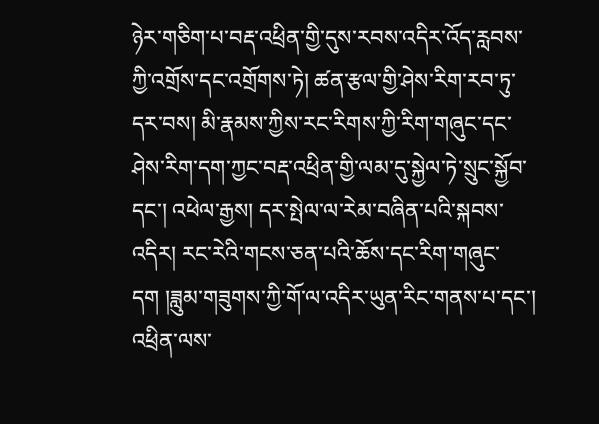ཉེར་གཅིག་པ་བརྡ་འཕྲིན་གྱི་དུས་རབས་འདིར་འོད་རླབས་ཀྱི་འགྲོས་དང་འགྲོགས་ཏེ། ཚན་རྩལ་གྱི་ཤེས་རིག་རབ་ཏུ་དར་བས། མི་རྣམས་ཀྱིས་རང་རིགས་ཀྱི་རིག་གཞུང་དང་ཤེས་རིག་དག་ཀྱང་བརྡ་འཕྲིན་གྱི་ལམ་དུ་སྐྱེལ་ཏེ་སྲུང་སྐྱོབ་དང་། འཕེལ་རྒྱས། དར་སྤེལ་ལ་རེམ་བཞིན་པའི་སྐབས་འདིར། རང་རེའི་གངས་ཅན་པའི་ཆོས་དང་རིག་གཞུང་དག །ཟླུམ་གཟུགས་ཀྱི་གོ་ལ་འདིར་ཡུན་རིང་གནས་པ་དང་། འཕྲིན་ལས་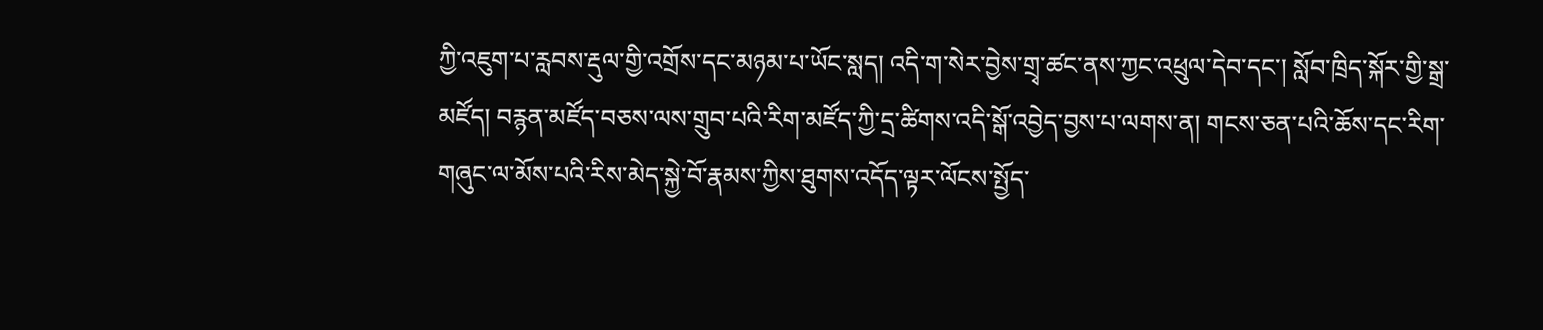ཀྱི་འཇུག་པ་རླབས་རྡུལ་གྱི་འགྲོས་དང་མཉམ་པ་ཡོང་སླད། འདི་ག་སེར་བྱེས་གྲྭ་ཚང་ནས་ཀྱང་འཕྲུལ་དེབ་དང་། སློབ་ཁྲིད་སྐོར་གྱི་སྒྲ་མཛོད། བརྙན་མཛོད་བཅས་ལས་གྲུབ་པའི་རིག་མཛོད་ཀྱི་དྲ་ཚིགས་འདི་སྒོ་འབྱེད་བྱས་པ་ལགས་ན། གངས་ཅན་པའི་ཆོས་དང་རིག་གཞུང་ལ་མོས་པའི་རིས་མེད་སྐྱེ་བོ་རྣམས་ཀྱིས་ཐུགས་འདོད་ལྟར་ལོངས་སྤྱོད་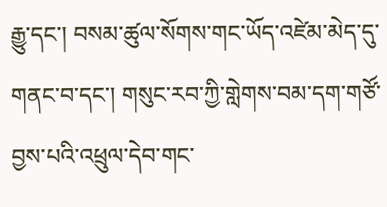རྒྱུ་དང་། བསམ་ཚུལ་སོགས་གང་ཡོད་འཛེམ་མེད་དུ་གནང་བ་དང་། གསུང་རབ་ཀྱི་གླེགས་བམ་དག་གཙོ་བྱས་པའི་འཕྲུལ་དེབ་གང་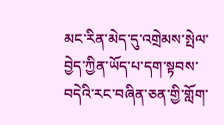མང་རིན་མེད་དུ་འགྲེམས་སྤེལ་བྱེད་ཀྱིན་ཡོད་པ་དག་སྟབས་བདེའི་རང་བཞིན་ཅན་གྱི་གློག་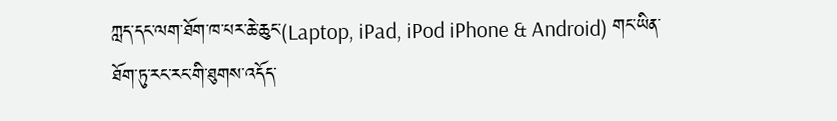ཀླད་དང་ལག་ཐོག་ཁ་པར་ཆེ་ཆུང་(Laptop, iPad, iPod iPhone & Android) གང་ཡིན་ཐོག་ཏུ་རང་རང་གི་ཐུགས་འདོད་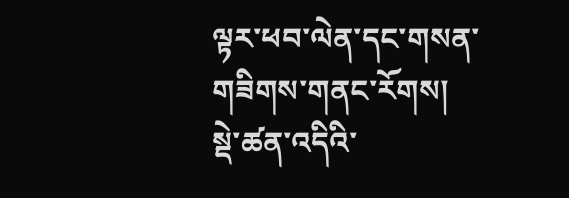ལྟར་ཕབ་ལེན་དང་གསན་གཟིགས་གནང་རོགས།
སྡེ་ཚན་འདིའི་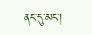ནང་དུ་མང་།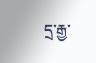དྲ་རྒྱ་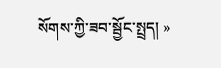སོགས་ཀྱི་ཟབ་སྦྱོང་སྤྲད། »